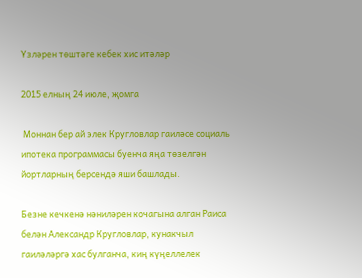Үзләрен төштәге кебек хис итәләр

2015 елның 24 июле, җомга

 Моннан бер ай элек Кругловлар гаиләсе социаль ипотека программасы буенча яңа төзелгән йортларның берсендә яши башлады.

Безне кечкенә нәниләрен кочагына алган Раиса белән Александр Кругловлар, кунакчыл гаиләләргә хас булганча, киң күңеллелек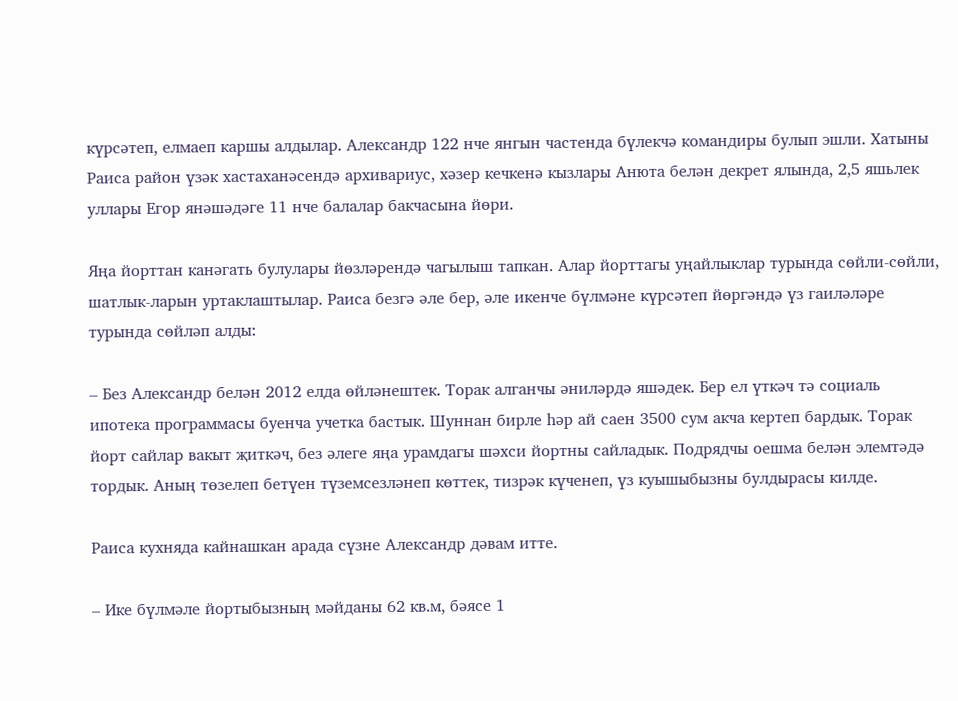күрсәтеп, елмаеп каршы алдылар. Александр 122 нче янгын частенда бүлекчә командиры булып эшли. Хатыны Раиса район үзәк хастаханәсендә архивариус, хәзер кечкенә кызлары Анюта белән декрет ялында, 2,5 яшьлек уллары Егор янәшәдәге 11 нче балалар бакчасына йөри.

Яңа йорттан канәгать булулары йөзләрендә чагылыш тапкан. Алар йорттагы уңайлыклар турында сөйли-сөйли, шатлык-ларын уртаклаштылар. Раиса безгә әле бер, әле икенче бүлмәне күрсәтеп йөргәндә үз гаиләләре турында сөйләп алды:

– Без Александр белән 2012 елда өйләнештек. Торак алганчы әниләрдә яшәдек. Бер ел үткәч тә социаль ипотека программасы буенча учетка бастык. Шуннан бирле һәр ай саен 3500 сум акча кертеп бардык. Торак йорт сайлар вакыт җиткәч, без әлеге яңа урамдагы шәхси йортны сайладык. Подрядчы оешма белән элемтәдә тордык. Аның төзелеп бетүен түземсезләнеп көттек, тизрәк күченеп, үз куышыбызны булдырасы килде.

Раиса кухняда кайнашкан арада сүзне Александр дәвам итте.

– Ике бүлмәле йортыбызның мәйданы 62 кв.м, бәясе 1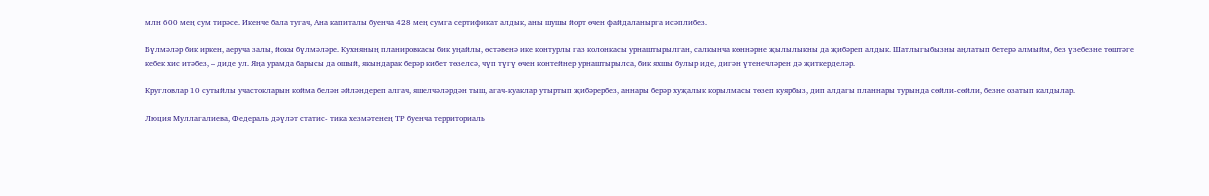млн 600 мең сум тирәсе. Икенче бала тугач, Ана капиталы буенча 428 мең сумга сертификат алдык, аны шушы йорт өчен файдаланырга исәплибез.

Бүлмәләр бик иркен, аеруча залы, йокы бүлмәләре. Кухняның планировкасы бик уңайлы, өстәвенә ике контурлы газ колонкасы урнаштырылган, салкынча көннәрне җылылыкны да җибәреп алдык. Шатлыгыбызны аңлатып бетерә алмыйм, без үзебезне төштәге кебек хис итәбез, – диде ул. Яңа урамда барысы да ошый, якындарак берәр кибет төзелсә, чүп түгү өчен контейнер урнаштырылса, бик яхшы булыр иде, дигән үтенечләрен дә җиткерделәр.

Кругловлар 10 сутыйлы участокларын койма белән әйләндереп алгач, яшелчәләрдән тыш, агач-куаклар утыртып җибәрербез, аннары берәр хуҗалык корылмасы төзеп куярбыз, дип алдагы планнары турында сөйли-сөйли, безне озатып калдылар.

Люция Муллагалиева, Федераль дәүләт статис- тика хезмәтенең ТР буенча территориаль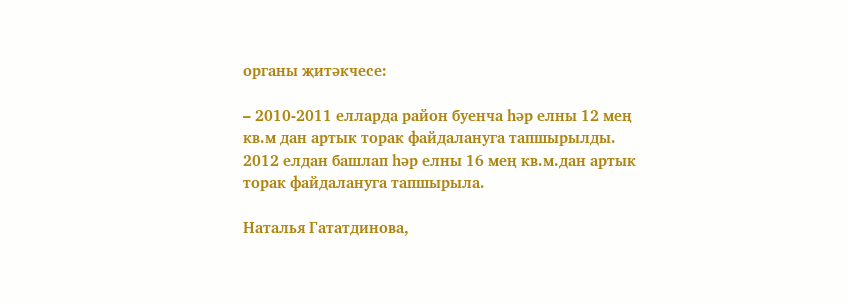органы җитәкчесе:

– 2010-2011 елларда район буенча һәр елны 12 мең кв.м дан артык торак файдалануга тапшырылды. 2012 елдан башлап һәр елны 16 мең кв.м.дан артык торак файдалануга тапшырыла.

Наталья Гататдинова,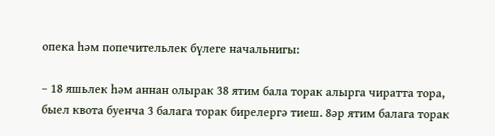опека һәм попечительлек бүлеге начальнигы:

– 18 яшьлек һәм аннан олырак 38 ятим бала торак алырга чиратта тора, быел квота буенча 3 балага торак бирелергә тиеш. 8әр ятим балага торак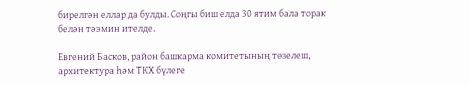бирелгән еллар да булды. Соңгы биш елда 30 ятим бала торак белән тәэмин ителде.

Евгений Басков, район башкарма комитетының төзелеш, архитектура һәм ТКХ бүлеге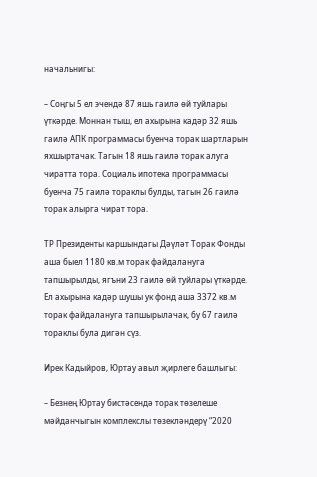начальнигы:

– Соңгы 5 ел эчендә 87 яшь гаилә өй туйлары үткәрде. Моннан тыш, ел ахырына кадәр 32 яшь гаилә АПК программасы буенча торак шартларын яхшыртачак. Тагын 18 яшь гаилә торак алуга чиратта тора. Социаль ипотека программасы буенча 75 гаилә тораклы булды, тагын 26 гаилә торак алырга чират тора.

ТР Президенты каршындагы Дәүләт Торак Фонды аша быел 1180 кв.м торак файдалануга тапшырылды, ягъни 23 гаилә өй туйлары үткәрде. Ел ахырына кадәр шушы ук фонд аша 3372 кв.м торак файдалануга тапшырылачак, бу 67 гаилә тораклы була дигән сүз.

Ирек Кадыйров, Юртау авыл җирлеге башлыгы:

– Безнең Юртау бистәсендә торак төзелеше мәйданчыгын комплекслы төзекләндерү “2020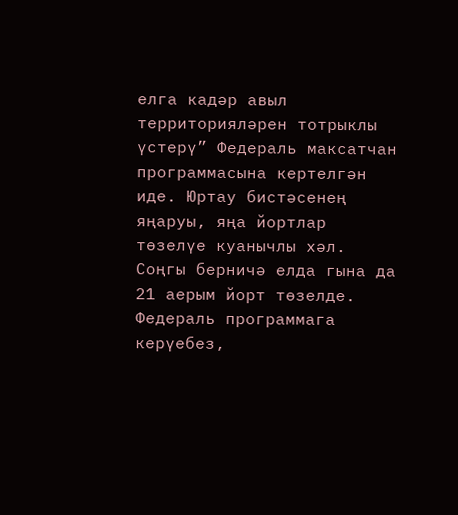елга кадәр авыл территорияләрен тотрыклы үстерү” Федераль максатчан программасына кертелгән иде. Юртау бистәсенең яңаруы, яңа йортлар төзелүе куанычлы хәл. Соңгы берничә елда гына да 21 аерым йорт төзелде. Федераль программага керүебез,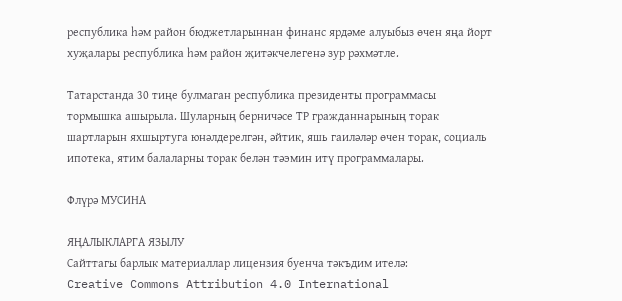республика һәм район бюджетларыннан финанс ярдәме алуыбыз өчен яңа йорт хуҗалары республика һәм район җитәкчелегенә зур рәхмәтле.

Татарстанда 30 тиңе булмаган республика президенты программасы тормышка ашырыла. Шуларның берничәсе ТР гражданнарының торак шартларын яхшыртуга юнәлдерелгән, әйтик, яшь гаиләләр өчен торак, социаль ипотека, ятим балаларны торак белән тәэмин итү программалары.

Флүрә МУСИНА

ЯҢАЛЫКЛАРГА ЯЗЫЛУ
Сайттагы барлык материаллар лицензия буенча тәкъдим ителә:
Creative Commons Attribution 4.0 International